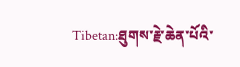Tibetan:ཐུགས་རྗེ་ཆེན་པོའི་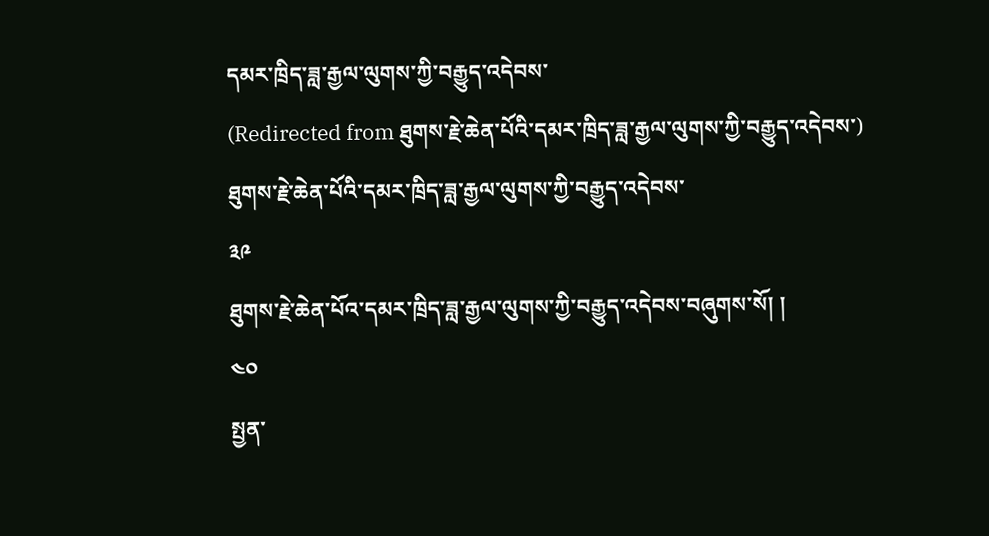དམར་ཁྲིད་ཟླ་རྒྱལ་ལུགས་ཀྱི་བརྒྱུད་འདེབས་
(Redirected from ཐུགས་རྗེ་ཆེན་པོའི་དམར་ཁྲིད་ཟླ་རྒྱལ་ལུགས་ཀྱི་བརྒྱུད་འདེབས་)
ཐུགས་རྗེ་ཆེན་པོའི་དམར་ཁྲིད་ཟླ་རྒྱལ་ལུགས་ཀྱི་བརྒྱུད་འདེབས་
༣༩
ཐུགས་རྗེ་ཆེན་པོའ་དམར་ཁྲིད་ཟླ་རྒྱལ་ལུགས་ཀྱི་བརྒྱུད་འདེབས་བཞུགས་སོ། །
༤༠
སྤྱན་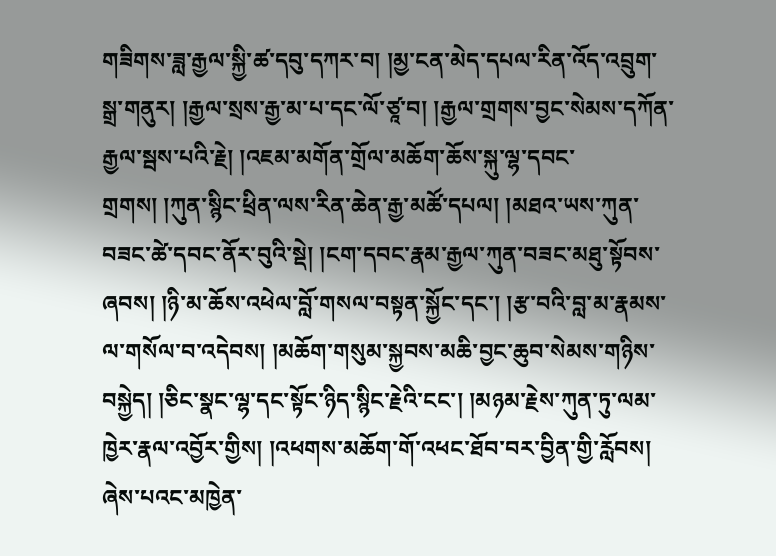གཟིགས་ཟླ་རྒྱལ་སྐྱི་ཚ་དབུ་དཀར་བ། །མྱ་ངན་མེད་དཔལ་རིན་འོད་འབྲུག་སྒྲ་གནུར། །རྒྱལ་སྲས་རྒྱ་མ་པ་དང་ལོ་ཙཱ་བ། །རྒྱལ་གྲགས་བྱང་སེམས་དཀོན་རྒྱལ་སྦས་པའི་རྗེ། །འཇམ་མགོན་གྲོལ་མཆོག་ཆོས་སྐུ་ལྷ་དབང་གྲགས། །ཀུན་སྙིང་ཕྲིན་ལས་རིན་ཆེན་རྒྱ་མཚོ་དཔལ། །མཐའ་ཡས་ཀུན་བཟང་ཚེ་དབང་ནོར་བུའི་སྡེ། །ངག་དབང་རྣམ་རྒྱལ་ཀུན་བཟང་མཐུ་སྟོབས་ཞབས། །ཉི་མ་ཆོས་འཕེལ་བློ་གསལ་བསྟན་སྐྱོང་དང་། །རྩ་བའི་བླ་མ་རྣམས་ལ་གསོལ་བ་འདེབས། །མཆོག་གསུམ་སྐྱབས་མཆི་བྱང་ཆུབ་སེམས་གཉིས་བསྐྱེད། །ཅིང་སྣང་ལྷ་དང་སྟོང་ཉིད་སྙིང་རྗེའི་ངང་། །མཉམ་རྗེས་ཀུན་ཏུ་ལམ་ཁྱེར་རྣལ་འབྱོར་གྱིས། །འཕགས་མཆོག་གོ་འཕང་ཐོབ་བར་བྱིན་གྱི་རློབས། ཞེས་པའང་མཁྱེན་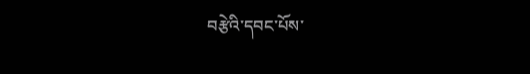བརྩེའི་དབང་པོས་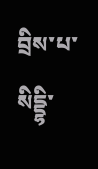བྲིས་པ་སིདྡྷི་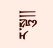ར་སྟུ།།